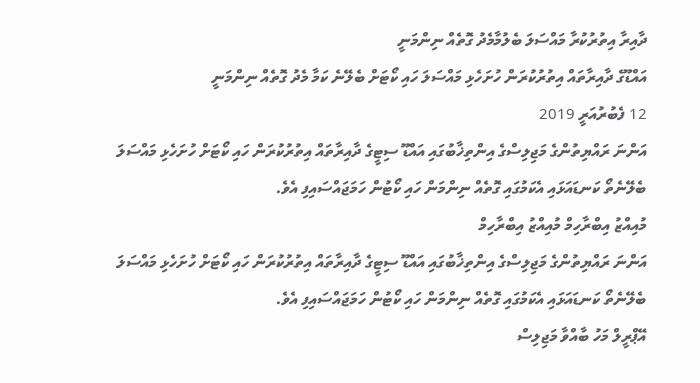ދާއިރާ އިތުރުކުރާ މައްސަލަ ބެލުމާމެދު ގޮތެއް ނިންމަނީ
އައްޑޫގެ ދާއިރާތައް އިތުރުކުރަން ހުށަހެޅި މައްސަލަ ހައި ކޯޓަށް ބެލޭނެ ކަމާ މެދު ގޮތެއް ނިންމަނީ
12 ފެބުރުއަރީ 2019
އަންނަ ރައްޔިތުންގެ މަޖިލިސްގެ އިންތިޚާބުގައި އައްޑޫ ސިޓީގެ ދާއިރާތައް އިތުރުކުރަން ހައި ކޯޓަށް ހުށަހެޅި މައްސަލަ ބެލޭނެތޯ ކަނޑައަޅައި އެކަމުގައި ގޮތެއް ނިންމަން ހައި ކޯޓުން ހަމަޖައްސައިފި އެވެ.
މުއިއްޒު އިބްރާހިމް މުއިއްޒު އިބްރާހިމް
އަންނަ ރައްޔިތުންގެ މަޖިލިސްގެ އިންތިޚާބުގައި އައްޑޫ ސިޓީގެ ދާއިރާތައް އިތުރުކުރަން ހައި ކޯޓަށް ހުށަހެޅި މައްސަލަ ބެލޭނެތޯ ކަނޑައަޅައި އެކަމުގައި ގޮތެއް ނިންމަން ހައި ކޯޓުން ހަމަޖައްސައިފި އެވެ.
އޭޕްރީލް މަހު ބާއްވާ މަޖިލިސް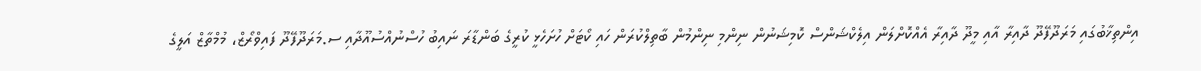އިންތިޚާބުގައި މަރަދޫފޭދޫ ދާއިރާ އާއި މީދޫ ދާއިރާ އެއްކޮށްލަން އިލެކްޝަންސް ކޮމިޝަނުން ނިންމި ނިންމުން ބާތިލްކުރަން ހައި ކޯޓަށް ހުށަހެޅީ ކުރީގެ ބަންޑާރަ ނައިބު ހުސްނުއްސުއޫދާއި ސ.މަރަދޫފޭދޫ ފައިވްރޯޒް، މުމްތާޒް އަލީގެ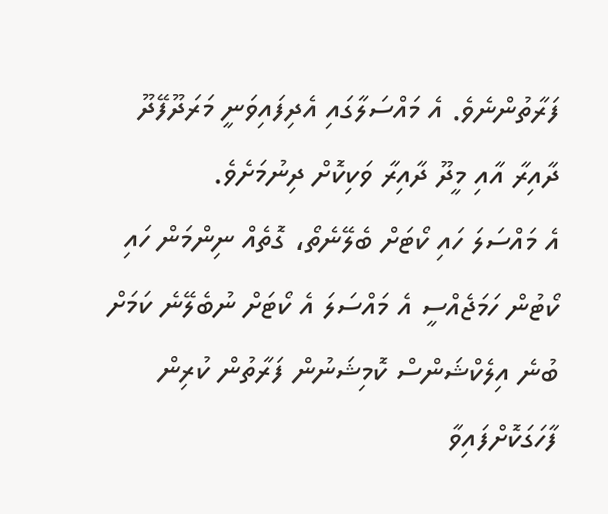ފަރާތުންނެވެ. އެ މައްސަލާގައި އެދިފައިވަނީ މަރަދޫފޭދޫ ދާއިރާ އާއި މީދޫ ދާއިރާ ވަކިކޮށް ދިނުމަށެވެ.
އެ މައްސަލަ ހައި ކޯޓަށް ބެލޭނެތޯ، ގޮތެއް ނިންމަން ހައި ކޯޓުން ހަމަޖެއްސީ އެ މައްސަލަ އެ ކޯޓަށް ނުބެލޭނެ ކަމަށް ބުނެ އިލެކްޝަންސް ކޮމިޝަނުން ފަރާތުން ކުރިން ފާހަގަކޮށްފައިވާ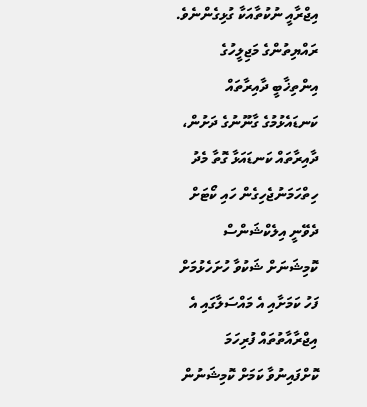އިޖްރާއީ ނުކުތާއަކާ ގުޅިގެންނެވެ.
ރައްޔިތުންގެ މަޖިލީހުގެ އިންތިޚާބީ ދާއިރާތައް ކަނޑައެޅުމުގެ ގާނޫނުގެ ދަށުން، ދާއިރާތައް ކަނޑައަޅާ ގޮތާ މެދު ހިތްހަމަނުޖެހިގެން ހައި ކޯޓަށް ދެވޭނީ އިލެކްޝަންސް ކޮމިޝަނަށް ޝަކުވާ ހުށަހެޅުމަށް ފަހު ކަމަށާއި އެ މައްސަލާގައި އެ އިޖްރާއާތުތައް ފުރިހަމަ ކޮށްފައިނުވާ ކަމަށް ކޮމިޝަނުން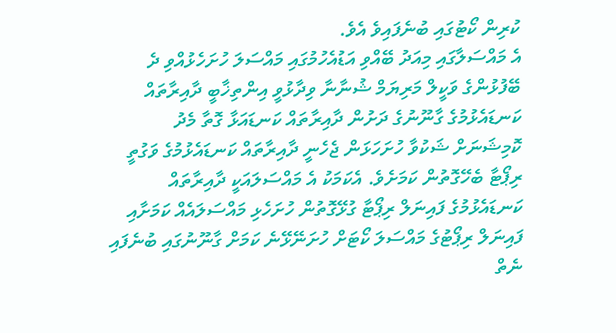ކުރިން ކޯޓުގައި ބުނެފައިވެ އެވެ.
އެ މައްސަލާގައި މިއަދު ބޭއްވި އަޑުއެހުމުގައި މައްސަލަ ހުށަހެޅުއްވި ދެ ބޭފުޅުންގެ ވަކީލް މަރިޔަމް ޝުނާނާ ވިދާޅުވީ އިންތިޚާބީ ދާއިރާތައް ކަނޑައެޅުމުގެ ގާނޫނުގެ ދަށުން ދާއިރާތައް ކަނޑައަޅާ ގޮތާ މެދު ކޮމިޝަނަށް ޝަކުވާ ހުށަހަޅަން ޖެހެނީ ދާއިރާތައް ކަނޑައެޅުމުގެ ވަގުތީ ރިޕޯޓާ ބެހޭގޮތުން ކަމަށެވެ. އެކަމަކު އެ މައްސަލައަކީ ދާއިރާތައް ކަނޑައެޅުމުގެ ފައިނަލް ރިޕޯޓާ ގުޅޭގޮތުން ހުށަހެޅި މައްސަލައެއް ކަމަށާއި ފައިނަލް ރިޕޯޓުގެ މައްސަލަ ކޯޓަށް ހުށަނޭޅޭނެ ކަމަށް ގާނޫނުގައި ބުނެފައި ނެތް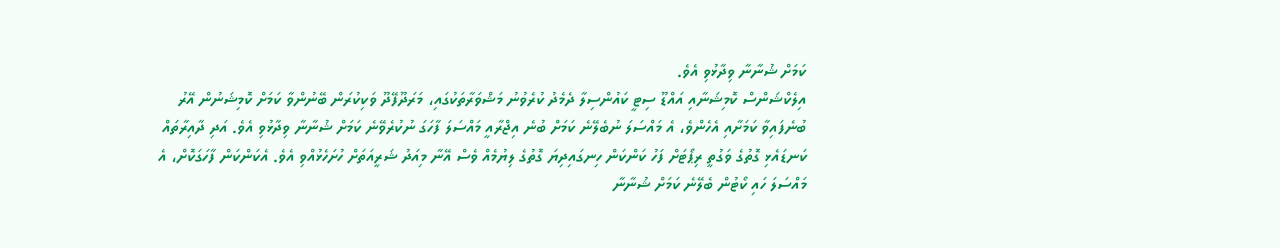ކަމަށް ޝުނާނާ ވިދާޅުވި އެވެ.
އިލެކްޝަންސް ކޮމިޝަނާއި އައްޑޫ ސިޓީ ކައުންސިލާ ދެމެދު ކުރެވުނު މަޝްވަރާތަކުގައި، މަރަދޫފޭދޫ ވަކިކުރަން ބޭނުންވާ ކަމަށް ކޮމިޝަނުން އޭރު ބުނެފައިވާ ކަމަށާއި އެހެންވެ، އެ މައްސަލަ ނުބެލޭނެ ކަމަށް ބުނެ އިޖްރާއީ މައްސަލަ ފާހަގަ ނުކުރެވޭނެ ކަމަށް ޝުނާނާ ވިދާޅުވި އެވެ. އަދި ދާއިރާތައް ކަނޑައެޅި ގޮތުގެ ވަގުތީ ރިޕޯޓަށް ފަހު ކަންކަން ހިނގައިދިޔަ ގޮތުގެ ލިޔުމެއް ވެސް އޭނާ މިއަދު ޝަރީއަތަށް ހުށަހެޅުއްވި އެވެ. އެކަންކަން ފާހަގަކޮށް، އެ މައްސަލަ ހައި ކޯޓުން ބެލޭނެ ކަމަށް ޝުނާނާ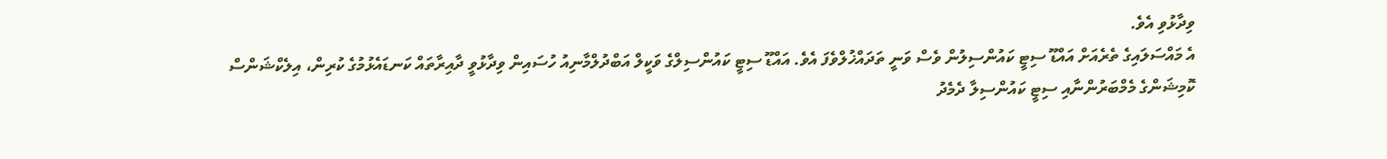ވިދާޅުވި އެވެ.
އެ މައްސަލައިގެ ތެރެއަށް އައްޑޫ ސިޓީ ކައުންސިލުން ވެސް ވަނީ ތަދައްޚުލްވެފަ އެވެ. އައްޑޫ ސިޓީ ކައުންސިލްގެ ވަކީލް އަބްދުލްމާނިއު ހުސައިން ވިދާޅުވީ ދާއިރާތައް ކަނޑައެޅުމުގެ ކުރިން، އިލެކްޝަންސް ކޮމިޝަންގެ މެމްބަރުންނާއި ސިޓީ ކައުންސިލާ ދެމެދު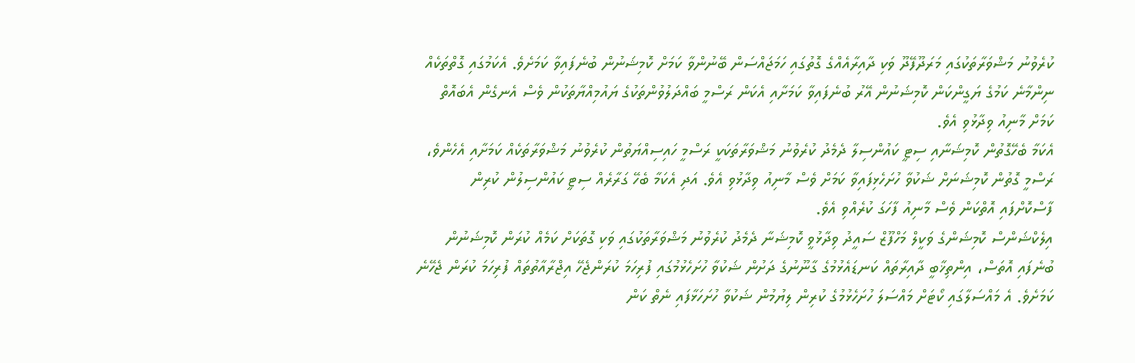ކުރެވުނު މަޝްވަރާތަކުގައި މަރަދޫފޭދޫ ވަކި ދާއިރާއެއްގެ ގޮތުގައި ހަމަޖައްސަން ބޭނުންވާ ކަމަށް ކޮމިޝަނުން ބުނެފައިވާ ކަމަށެވެ. އެކަމުގައި ގޮތްތަކެއް ނިންމާނެ ކަމުގެ ޔަގީންކަން ކޮމިޝަނުން އޭރު ބުނެފައިވާ ކަމަށާއި އެކަން ރަސްމީ ބައްދަލުވުންތަކުގެ ޔައުމިއްޔާތަކުން ވެސް އެނގެން އެބައޮތް ކަމަށް މާނިއު ވިދާޅުވި އެވެ.
އެކަމާ ބެހޭގޮތުން ކޮމިޝަނާއި ސިޓީ ކައުންސިލާ ދެމެދު ކުރެވުނު މަޝްވަރާތަކަކީ ރަސްމީ ހައިސިއްޔަތުން ކުރެވުނު މަޝްވަރާތަކެއް ކަމަށާއި އެހެންވެ، ރަސްމީ ގޮތުން ކޮމިޝަނަށް ޝަކުވާ ހުށަހެޅިފައިވާ ކަމަށް ވެސް މާނިއު ވިދާޅުވި އެވެ. އަދި އެކަމާ ބެހޭ ގަރާރެއް ސިޓީ ކައުންސިލުން ކުރިން ފާސްކޮށްފައި އޮތްކަން ވެސް މާނިއު ފާހަގަ ކުރެއްވި އެވެ.
އިލެކްޝަންސް ކޮމިޝަންގެ ވަކީލް މަހްފޫޒް ސައީދު ވިދާޅުވީ ކޮމިޝަނާ ދެމެދު ކުރެވުނު މަޝްވަރާތަކުގައި ވަކި ގޮތަކަށް ކަމެއް ކުރަން ކޮމިޝަނުން ބުނެފައި އޮތަސް، އިންތިޚާބީ ދާއިރާތައް ކަނޑައެޅުމުގެ ގާނޫނުގެ ދަށުން ޝަކުވާ ހުށަހެޅުމުގައި ފުރިހަމަ ކުރަންޖެހޭ އިޖްރާއާތުތައް ފުރިހަމަ ކުރަން ޖެހޭނެ ކަމަށެވެ. އެ މައްސަލާގައި ކޯޓަށް މައްސަލަ ހުށަހެޅުމުގެ ކުރިން ލިޔުމުން ޝަކުވާ ހުށަހަޅާފައި ނެތް ކަން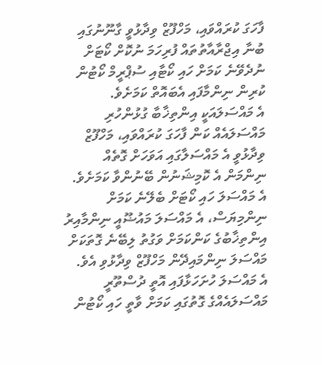ފާހަގަ ކުރައްވައި، މަހްފޫޒް ވިދާޅުވީ ގާނޫނުގައި ބުނާ އިޖްރާއާތުތައް ފުރިހަމަ ނުކޮށް ކޯޓަށް ނުދެވޭނެ ކަމަށް ހައި ކޯޓާއި ސުޕްރީމް ކޯޓުން ކުރިން ނިންމާފައި އެބައޮތް ކަމަށެވެ.
އެ މައްސަލައަކީ އިންތިޚާބާ ގުޅުންހުރި މައްސަލައެއް ކަން ފާހަގަ ކުރައްވައި، މަހްފޫޒް ވިދާޅުވީ އެ މައްސަލާގައި އަވަހަށް ގޮތެއް ނިންމަން އެ ކޮމިޝަނުން ބޭނުންވާ ކަމަށެވެ. އެ މައްސަލަ ހައި ކޯޓަށް ބެލޭނެ ކަމަށް ނިންމިޔަސް، އެ މައްސަލަ މައުޟޫއީ ނިންމާއިރު އިންތިޚާބުގެ ކަންކަމަށް ވަގުތު ލިބޭނެ ގޮތަކަށް މައްސަލަ ނިންމައިދޭން މަހްފޫޒް ވިދާޅުވި އެވެ.
އެ މައްސަލަ ހުށަހަޅާފައި އޮތީ ދުސްތޫރީ މައްސަލައެއްގެ ގޮތުގައި ކަމަށް ވާތީ ހައި ކޯޓުން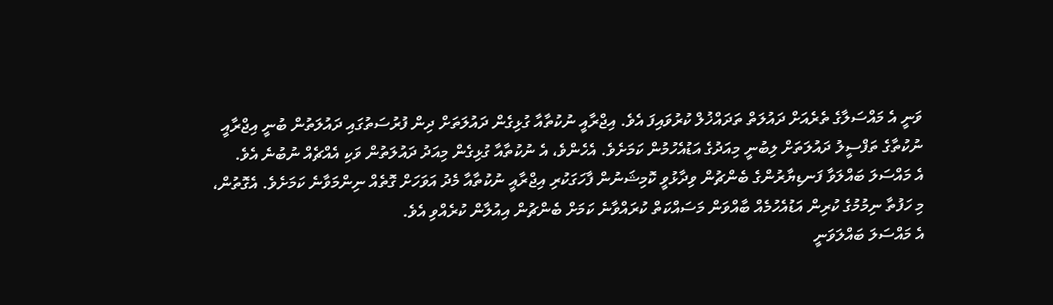ވަނީ އެ މައްސަލާގެ ތެރެއަށް ދައުލަތް ތަދައްޚުލް ކުރުވައިފަ އެވެ. އިޖްރާއީ ނުކުތާއާ ގުޅިގެން ދައުލަތަށް ދިން ފުރުސަތުގައި ދައުލަތުން ބުނީ އިޖްރާއީ ނުކުތާގެ ތަފްސީލު ދައުލަތަށް ލިބުނީ މިއަދުގެ އަޑުއެހުމުން ކަމަށެވެ. އެހެންވެ، އެ ނުކުތާއާ ގުޅިގެން މިއަދު ދައުލަތުން ވަކި އެއްޗެއް ނުބުނެ އެވެ.
އެ މައްސަލަ ބައްލަވާ ފަނޑިޔާރުންގެ ބެންޗުން ވިދާޅުވީ ކޮމިޝަނުން ފާހަގަކުރި އިޖްރާއީ ނުކުތާއާ މެދު އަވަހަށް ގޮތެއް ނިންމަވާނެ ކަމަށެވެ. އެގޮތުން، މި ހަފުތާ ނިމުމުގެ ކުރިން އަޑުއެހުމެއް ބާއްވަން މަސައްކަތް ކުރައްވާނެ ކަމަށް ބެންޗުން އިއުލާން ކުރެއްވި އެވެ.
އެ މައްސަލަ ބައްލަވަނީ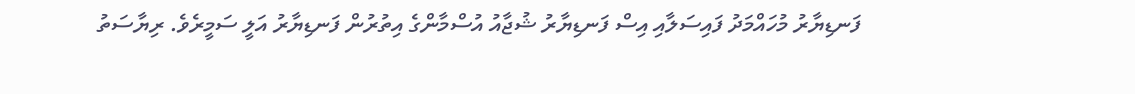ފަނޑިޔާރު މުހައްމަދު ފައިސަލާއި އިސް ފަނޑިޔާރު ޝުޖާއު އުސްމާންގެ އިތުރުން ފަނޑިޔާރު އަލީ ސަމީރެވެ. ރިޔާސަތު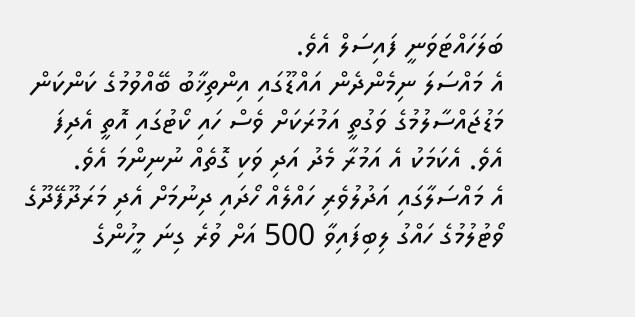ބަލަހައްޓަވަނީ ފައިސަލް އެވެ.
އެ މައްސަލަ ނިމެންދެން އައްޑޫގައި އިންތިޚާބު ބޭއްވުމުގެ ކަންކަން މަޑުޖައްސާލުމުގެ ވަގުތީ އަމުރަކަށް ވެސް ހައި ކޯޓުގައި އޮތީ އެދިފަ އެވެ. އެކަމަކު އެ އަމުރާ މެދު އަދި ވަކި ގޮތެއް ނުނިންމަ އެވެ.
އެ މައްސަލާގައި އަދުލުވެރި ހައްލެއް ހޯދައި ދިނުމަށް އެދި މަރަދޫފޭދޫގެ ވޯޓުލުމުގެ ހައްގު ލިބިފައިވާ 500 އަށް ވުރެ ގިނަ މީހުންގެ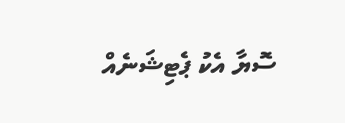ސޮޔާ އެކު ޕެޓިޝަނެއް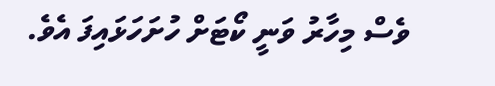ވެސް މިހާރު ވަނީ ކޯޓަށް ހުށަހަޅައިފަ އެވެ.